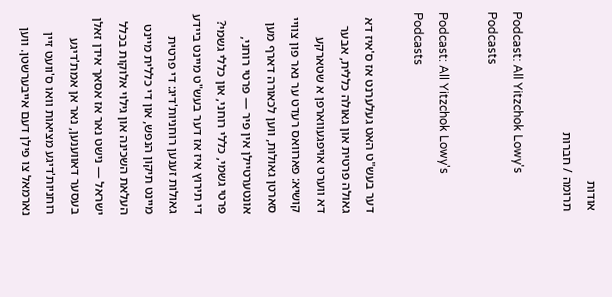אודות
תרומה / חברות

Podcast: All Yitzchok Lowy's Podcasts

Podcast: All Yitzchok Lowy's Podcasts

דער בעש"ט האט געלערנט אז ס'איז דא גאולה פרטית און גאולה כללית, אבער דא ווערט אויפגעווארפן א שטארקע קושיא: פארוואס רעדט ער נאר פון צוויי סארטן גאולות, ווען לכאורה דארף מען אונטערטיילן אין פיר — פרטי רוחני, פרטי גשמי, כללי רוחני, און כללי גשמי? די תירוץ איז אז דער בעש"ט מיינט ביידע גאולות זענען רוחניות'דיג: די פרטית מיינט תיקון הנפש, און די כללית מיינט העלאת השכינה און גילוי אלוקות בכלל ישראל — נישט נאר אז אסאך אידן זאלן בעסער דאווענען, נאר אן אמת'דיגע רוחניות'דיגע מציאות וואו ס'וועט זיין נארמאל צו פילן דעם אייבערשטן. ווען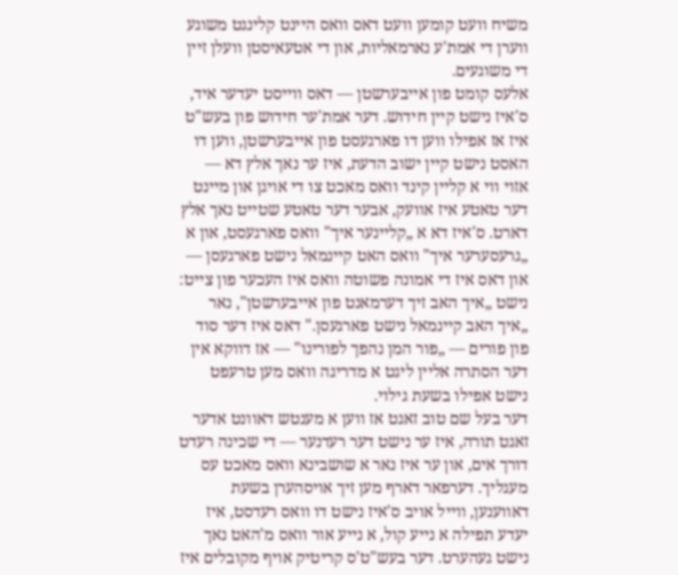משיח וועט קומען וועט דאס וואס היינט קלינגט משוגע ווערן די אמת'ע נארמאליות, און די אטעאיסטן וועלן זיין די משוגעים.
אלעס קומט פון אייבערשטן — דאס ווייסט יעדער איד, ס'איז נישט קיין חידוש. דער אמת'ער חידוש פון בעש"ט איז אז אפילו ווען דו פארגעסט פון אייבערשטן, ווען דו האסט נישט קיין ישוב הדעת, איז ער נאך אלץ דא — אזוי ווי א קליין קינד וואס מאכט צו די אויגן און מיינט דער טאטע איז אוועק, אבער דער טאטע שטייט נאך אלץ דארט. ס'איז דא א „קליינער איך" וואס פארגעסט, און א „גרעסערער איך" וואס האט קיינמאל נישט פארגעסן — און דאס איז די אמונה פשוטה וואס איז העכער פון צייט: נישט „איך האב זיך דערמאנט פון אייבערשטן", נאר „איך האב קיינמאל נישט פארגעסן." דאס איז דער סוד פון פורים — „פור המן נהפך לפורינו" — אז דווקא אין דער הסתרה אליין ליגט א מדריגה וואס מען טרעפט נישט אפילו בשעת גילוי.
דער בעל שם טוב זאגט אז ווען א מענטש דאוונט אדער זאגט תורה, איז ער נישט דער רעדנער — די שכינה רעדט דורך אים, און ער איז נאר א שושבינא וואס מאכט עס מעגליך. דערפאר דארף מען זיך אויסהערן בשעת דאווענען, ווייל אויב ס'איז נישט דו וואס רעדסט, איז יעדע תפילה א נייע קול, א נייע אור וואס מ'האט נאך נישט געהערט. דער בעש"ט'ס קריטיק אויף מקובלים איז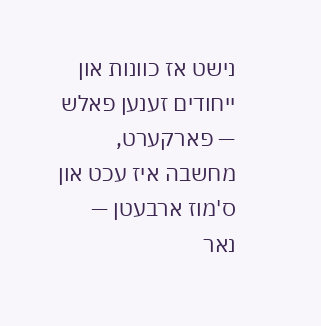נישט אז כוונות און ייחודים זענען פאלש — פארקערט, מחשבה איז עכט און ס'מוז ארבעטן — נאר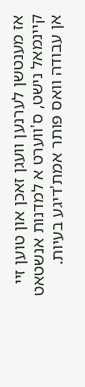אז מענטשן לערנען וועגן זאכן און טוען זיי קיינמאל נישט, ס'ווערט א למדנות אנשטאט אן עבודה וואס פּותר אמת'דיגע בעיות.